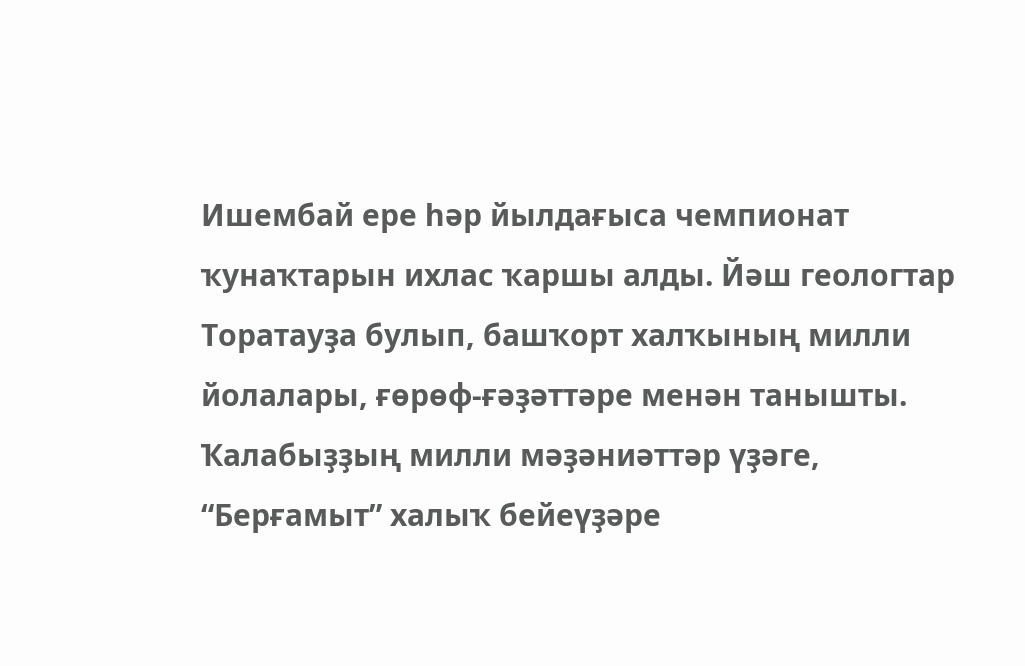Ишембай ере һәр йылдағыса чемпионат ҡунаҡтарын ихлас ҡаршы алды. Йәш геологтар Торатауҙа булып, башҡорт халҡының милли йолалары, ғөрөф-ғәҙәттәре менән танышты. Ҡалабыҙҙың милли мәҙәниәттәр үҙәге, “Берғамыт” халыҡ бейеүҙәре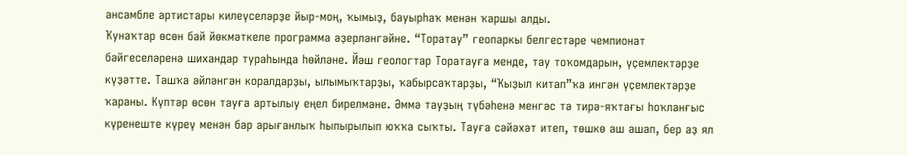ансамбле артистары килеүселәрҙе йыр-моң, ҡымыҙ, бауырһаҡ менән ҡаршы алды.
Ҡунаҡтар өсөн бай йөкмәткеле программа әҙерләнгәйне. “Торатау” геопаркы белгестәре чемпионат бәйгеселәренә шихандар тураһында һөйләне. Йәш геологтар Торатауға менде, тау тоҡомдарын, үҫемлектәрҙе күҙәтте. Ташҡа әйләнгән коралдарҙы, ылымыҡтарҙы, ҡабырсаҡтарҙы, “Ҡыҙыл китап”ҡа ингән үҫемлектәрҙе ҡараны. Күптәр өсөн тауға артылыу еңел бирелмәне. Әммә тауҙың түбәһенә менгәс тә тирә-яҡтағы һоҡланғыс күренеште күреү менән бар арығанлыҡ һыпырылып юҡҡа сыҡты. Тауға сәйәхәт итеп, төшкө аш ашап, бер аҙ ял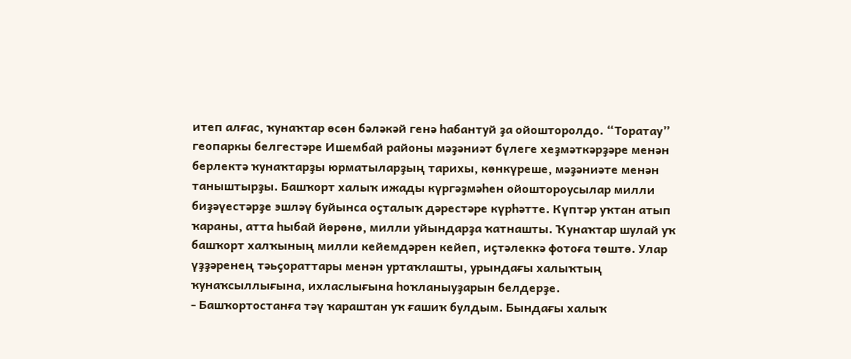итеп алғас, ҡунаҡтар өсөн бәләкәй генә һабантуй ҙа ойошторолдо. “Торатау” геопаркы белгестәре Ишембай районы мәҙәниәт бүлеге хеҙмәткәрҙәре менән берлектә ҡунаҡтарҙы юрматыларҙың тарихы, көнкүреше, мәҙәниәте менән таныштырҙы. Башҡорт халыҡ ижады күргәҙмәһен ойоштороусылар милли биҙәүестәрҙе эшләү буйынса оҫталыҡ дәрестәре күрһәтте. Күптәр уҡтан атып ҡараны, атта һыбай йөрөнө, милли уйындарҙа ҡатнашты. Ҡунаҡтар шулай уҡ башҡорт халҡының милли кейемдәрен кейеп, иҫтәлеккә фотоға төштө. Улар үҙҙәренең тәьҫораттары менән уртаҡлашты, урындағы халыҡтың ҡунаҡсыллығына, ихласлығына һоҡланыуҙарын белдерҙе.
- Башҡортостанға тәү ҡараштан уҡ ғашиҡ булдым. Бындағы халыҡ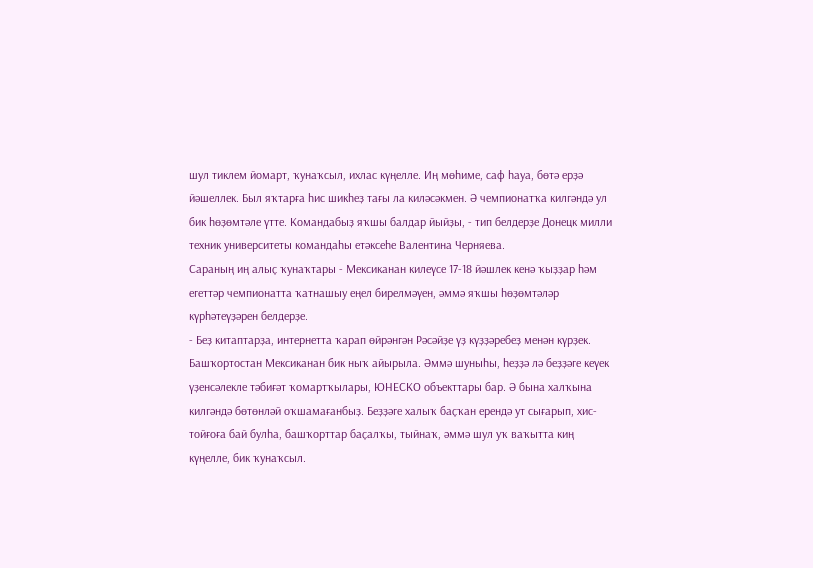шул тиклем йомарт, ҡунаҡсыл, ихлас күңелле. Иң мөһиме, саф һауа, бөтә ерҙә йәшеллек. Был яҡтарға һис шикһеҙ тағы ла киләсәкмен. Ә чемпионатҡа килгәндә ул бик һөҙөмтәле үтте. Командабыҙ яҡшы балдар йыйҙы, - тип белдерҙе Донецк милли техник университеты командаһы етәксеһе Валентина Черняева.
Сараның иң алыҫ ҡунаҡтары - Мексиканан килеүсе 17-18 йәшлек кенә ҡыҙҙар һәм егеттәр чемпионатта ҡатнашыу еңел бирелмәүен, әммә яҡшы һөҙөмтәләр күрһәтеүҙәрен белдерҙе.
- Беҙ китаптарҙа, интернетта ҡарап өйрәнгән Рәсәйҙе үҙ күҙҙәребеҙ менән күрҙек. Башҡортостан Мексиканан бик ныҡ айырыла. Әммә шуныһы, һеҙҙә лә беҙҙәге кеүек үҙенсәлекле тәбиғәт ҡомартҡылары, ЮНЕСКО объекттары бар. Ә бына халҡына килгәндә бөтөнләй оҡшамағанбыҙ. Беҙҙәге халыҡ баҫҡан ерендә ут сығарып, хис-тойғоға бай булһа, башҡорттар баҫалҡы, тыйнаҡ, әммә шул уҡ ваҡытта киң күңелле, бик ҡунаҡсыл.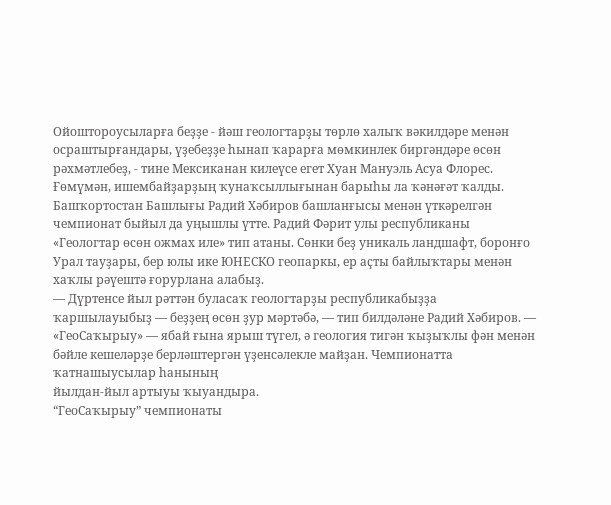Ойоштороусыларға беҙҙе - йәш геологтарҙы төрлө халыҡ вәкилдәре менән осраштырғандары, үҙебеҙҙе һынап ҡарарға мөмкинлек биргәндәре өсөн рәхмәтлебеҙ, - тине Мексиканан килеүсе егет Хуан Мануэль Асуа Флорес.
Ғөмүмән, ишембайҙарҙың ҡунаҡсыллығынан барыһы ла ҡәнәғәт ҡалды.
Башҡортостан Башлығы Радий Хәбиров башланғысы менән үткәрелгән чемпионат быйыл да уңышлы үтте. Радий Фәрит улы республиканы «Геологтар өсөн ожмах иле» тип атаны. Сөнки беҙ уникаль ландшафт, боронғо Урал тауҙары, бер юлы ике ЮНЕСКО геопаркы, ер аҫты байлыҡтары менән хаҡлы рәүештә ғорурлана алабыҙ.
— Дүртенсе йыл рәттән буласаҡ геологтарҙы республикабыҙҙа ҡаршылауыбыҙ — беҙҙең өсөн ҙур мәртәбә, — тип билдәләне Радий Хәбиров. — «ГеоСаҡырыу» — ябай ғына ярыш түгел, ә геология тигән ҡыҙыҡлы фән менән бәйле кешеләрҙе берләштергән үҙенсәлекле майҙан. Чемпионатта ҡатнашыусылар һанының
йылдан-йыл артыуы ҡыуандыра.
“ГеоСаҡырыу” чемпионаты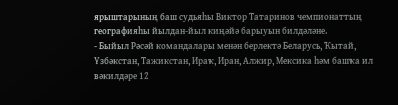ярыштарының баш судьяһы Виктор Татаринов чемпионаттың географияһы йылдан-йыл киңәйә барыуын билдәләне.
- Быйыл Рәсәй командалары менән берлектә Беларусь, Ҡытай, Үзбәкстан, Тажикстан, Ираҡ, Иран, Алжир, Мексика һәм башҡа ил вәкилдәре 12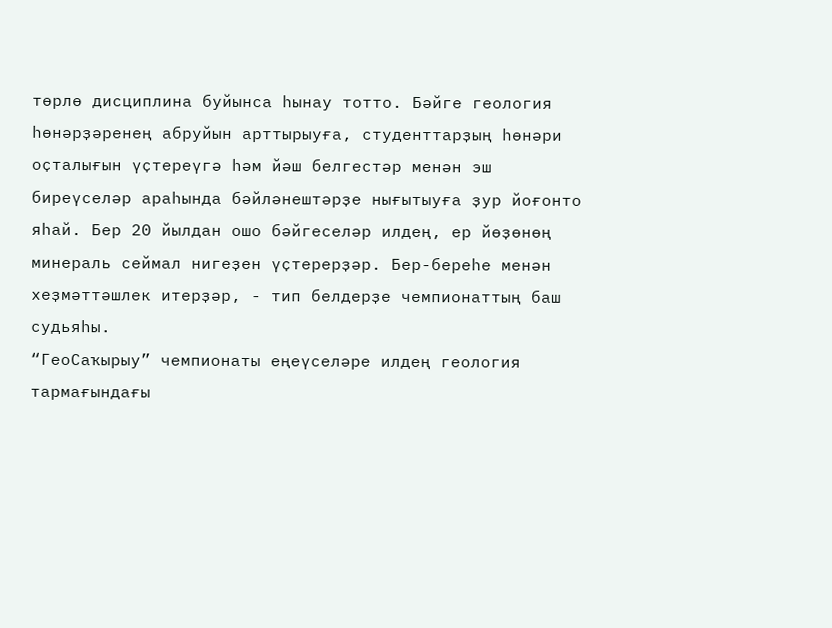төрлө дисциплина буйынса һынау тотто. Бәйге геология һөнәрҙәренең абруйын арттырыуға, студенттарҙың һөнәри оҫталығын үҫтереүгә һәм йәш белгестәр менән эш биреүселәр араһында бәйләнештәрҙе нығытыуға ҙур йоғонто яһай. Бер 20 йылдан ошо бәйгеселәр илдең, ер йөҙөнөң минераль сеймал нигеҙен үҫтерерҙәр. Бер-береһе менән хеҙмәттәшлек итерҙәр, - тип белдерҙе чемпионаттың баш судьяһы.
“ГеоСаҡырыу” чемпионаты еңеүселәре илдең геология тармағындағы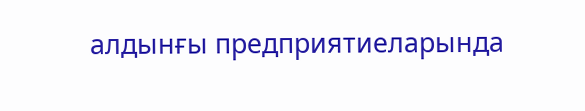алдынғы предприятиеларында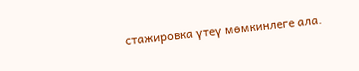стажировка үтеү мөмкинлеге ала.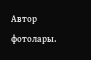Автор фотолары.